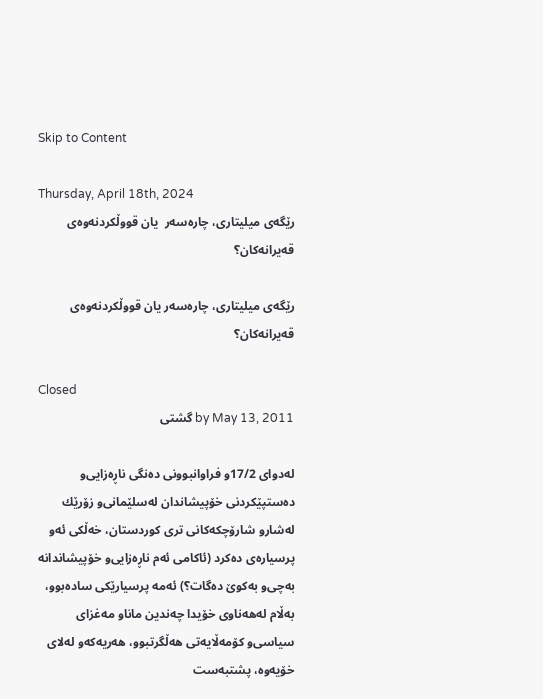Skip to Content

Thursday, April 18th, 2024
رێگه‌ی میلیتاری، چاره‌سه‌ر  یان قو‌وڵكردنه‌وه‌ی قه‌یرانه‌كان؟

رێگه‌ی میلیتاری، چاره‌سه‌ر یان قو‌وڵكردنه‌وه‌ی قه‌یرانه‌كان؟

Closed
by May 13, 2011 گشتی

له‌دوای 17/2و فراوانبوونی ده‌نگی ناڕه‌زایی‌و ده‌ستپێكردنی خۆپیشاندان له‌سلێمانی‌و زۆرێك له‌شارو شارۆچكه‌كانی تری كوردستان، خه‌ڵكی ئه‌و پرسیاره‌ی ده‌كرد (ئاكامی ئه‌م ناڕه‌زایی‌و خۆپیشاندانه‌ به‌چی‌و به‌كوێ‌ ده‌گات؟) ئه‌مه‌ پرسیارێكی ساده‌بوو، به‌ڵام له‌هه‌ناوی خۆیدا چه‌ندین ماناو مه‌غزای سیاسی‌و كۆمه‌ڵایه‌تی هه‌ڵگرتبوو، هه‌ریه‌كه‌و له‌لای خۆیه‌وه‌، پشتبه‌ست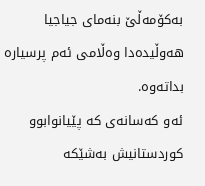به‌كۆمه‌ڵێ‌ بنه‌مای جیاجیا هه‌وڵیده‌دا وه‌ڵامی ئه‌م پرسیاره‌ بداته‌وه‌.
ئه‌و كه‌سانه‌ی كه‌ پێیانوابوو كوردستانیش به‌شێكه‌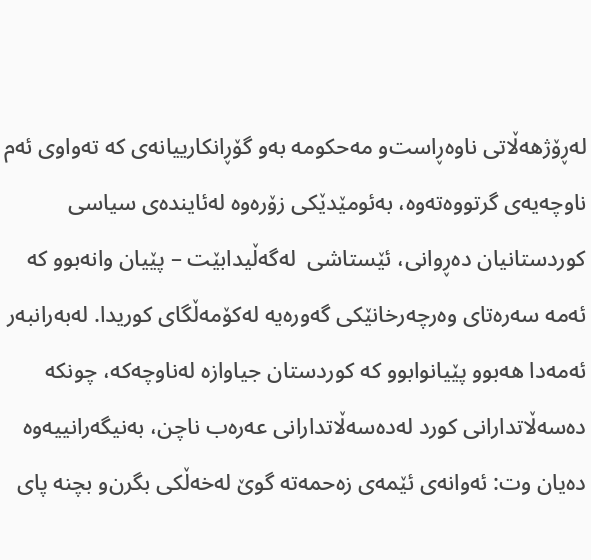له‌ڕۆژهه‌ڵاتی ناوه‌ڕاست‌و مه‌حكومه‌ به‌و گۆڕانكارییانه‌ی كه‌ ته‌واوی ئه‌م ناوچه‌یه‌ی گرتووه‌ته‌وه‌، به‌ئومێدێكی زۆره‌وه‌ له‌ئاینده‌ی سیاسی كوردستانیان ده‌ڕوانی، ئێستاشی  له‌گه‌ڵیدابێت – پێیان وانه‌بوو كه‌ ئه‌مه‌ سه‌ره‌تای وه‌رچه‌رخانێكی گه‌وره‌یه‌ له‌كۆمه‌ڵگای كوریدا. له‌به‌رانبه‌ر ئه‌مه‌دا هه‌بوو پێیانوابوو كه‌ كوردستان جیاوازه‌ له‌ناوچه‌كه‌، چونكه‌ ده‌سه‌ڵاتدارانی كورد له‌ده‌سه‌ڵاتدارانی عه‌ره‌ب ناچن، به‌نیگه‌رانییه‌وه‌ ده‌یان وت: ئه‌وانه‌ی ئێمه‌ی زه‌حمه‌ته‌ گوێ‌ له‌خه‌ڵكی بگرن‌و بچنه‌ پای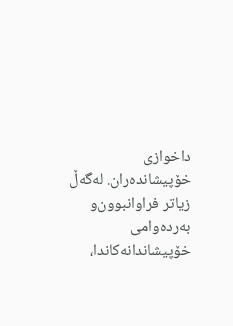داخوازی خۆپیشانده‌ران. له‌گه‌ڵ زیاتر فراوانبوون‌و به‌رده‌وامی خۆپیشاندانه‌كاندا،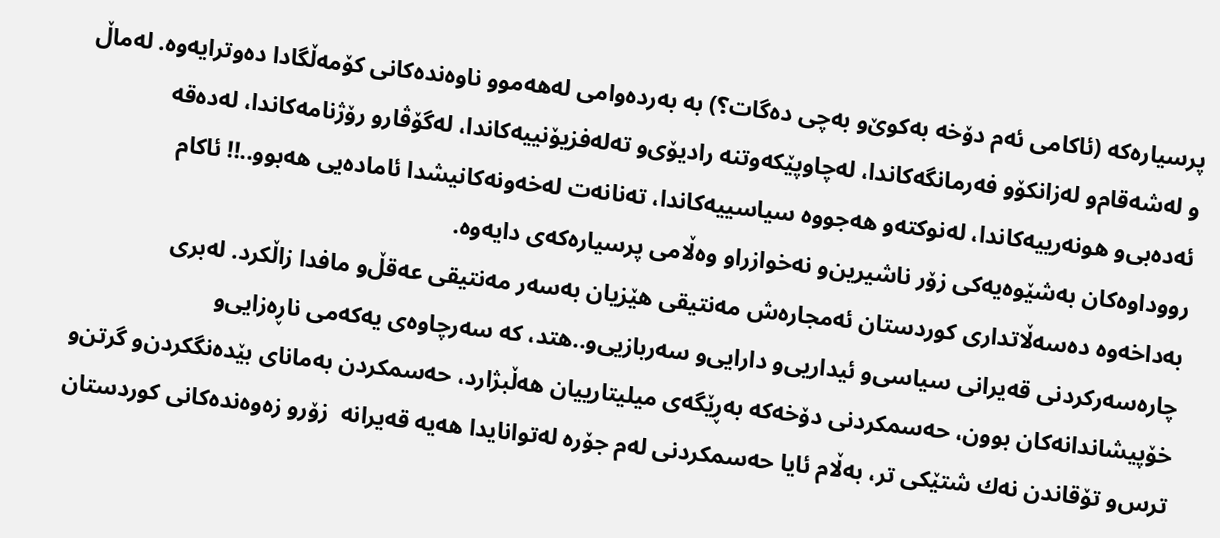پرسیاره‌كه‌ (ئاكامی ئه‌م دۆخه‌ به‌كوێ‌‌و به‌چی ده‌گات؟) به‌ به‌رده‌وامی له‌هه‌موو ناوه‌نده‌كانی كۆمه‌ڵگادا ده‌وترایه‌وه‌. له‌ماڵ و له‌شه‌قام‌و له‌زانكۆو فه‌رمانگه‌كاندا، له‌چاوپێكه‌وتنه‌ رادیۆی‌و ته‌له‌فزیۆنییه‌كاندا، له‌گۆڤارو رۆژنامه‌كاندا، له‌ده‌قه‌ ئه‌ده‌بی‌و هونه‌رییه‌كاندا، له‌نوكته‌و هه‌جووه‌ سیاسییه‌كاندا، ته‌نانه‌ت له‌خه‌ونه‌كانیشدا ئاماده‌یی هه‌بوو..!! ئاكام رووداوه‌كان به‌شێوه‌یه‌كی زۆر ناشیرین‌و نه‌خوازراو وه‌ڵامی پرسیاره‌كه‌ی دایه‌وه‌.
به‌داخه‌وه‌ ده‌سه‌ڵاتداری كوردستان ئه‌مجاره‌ش مه‌نتیقی هێزیان به‌سه‌ر مه‌نتیقی عه‌قڵ‌و مافدا زاڵكرد. له‌بری چاره‌سه‌ركردنی قه‌یرانی سیاسی‌و ئیداریی‌و دارایی‌و سه‌ربازیی‌و..هتد، كه‌ سه‌رچاوه‌ی یه‌كه‌می ناڕه‌زایی‌و خۆپیشاندانه‌كان بوون، حه‌سمكردنی دۆخه‌كه‌ به‌ڕێگه‌ی میلیتارییان هه‌ڵبژارد، حه‌سمكردن به‌مانای بێده‌نگكردن‌و گرتن‌و ترس‌و تۆقاندن نه‌ك شتێكی تر، به‌ڵام ئایا حه‌سمكردنی له‌م جۆره‌ له‌توانایدا هه‌یه‌ قه‌یرانه‌  زۆرو زه‌وه‌نده‌كانی كوردستان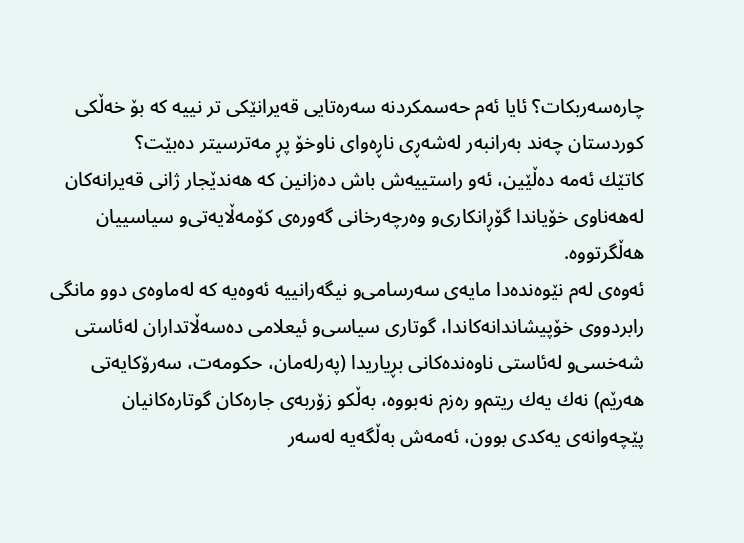چاره‌سه‌ربكات؟ ئایا ئه‌م حه‌سمكردنه‌ سه‌ره‌تایی قه‌یرانێكی تر نییه‌ كه‌ بۆ خه‌ڵكی كوردستان چه‌ند به‌رانبه‌ر له‌شه‌ڕی ناڕه‌وای ناوخۆ پڕ مه‌ترسیتر ده‌بێت؟
كاتێك ئه‌مه‌ ده‌ڵێین، ئه‌و راستییه‌ش باش ده‌زانین كه‌ هه‌ندێجار ژانی قه‌یرانه‌كان له‌هه‌ناوی خۆیاندا گۆڕانكاری‌و وه‌رچه‌رخانی گه‌وره‌ی كۆمه‌ڵایه‌تی‌و سیاسییان هه‌ڵگرتووه‌.
ئه‌وه‌ی له‌م نێوه‌نده‌دا مایه‌ی سه‌رسامی‌و نیگه‌رانییه‌ ئه‌وه‌یه‌ كه‌ له‌ماوه‌ی دوو مانگی رابردووی خۆپیشاندانه‌كاندا، گوتاری سیاسی‌و ئیعلامی ده‌سه‌ڵاتداران له‌ئاستی شه‌خسی‌و له‌ئاستی ناوه‌نده‌كانی بڕیاریدا (په‌رله‌مان، حكومه‌ت، سه‌رۆكایه‌تی هه‌رێم) نه‌ك یه‌ك ریتم‌و ره‌زم نه‌بووه‌، به‌ڵكو زۆربه‌ی جاره‌كان گوتاره‌كانیان پێچه‌وانه‌ی یه‌كدی بوون، ئه‌مه‌ش به‌ڵگه‌یه‌ له‌سه‌ر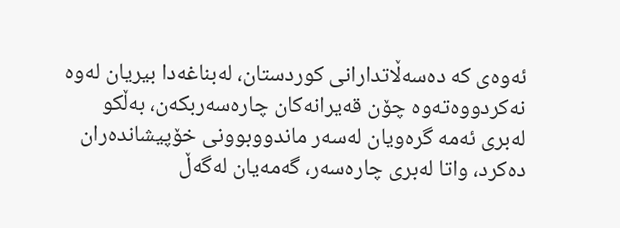ئه‌وه‌ی كه‌ ده‌سه‌ڵاتدارانی كوردستان، له‌بناغه‌دا بیریان له‌وه‌ نه‌كردووه‌ته‌وه‌ چۆن قه‌یرانه‌كان چاره‌سه‌ربكه‌ن، به‌ڵكو له‌بری ئه‌مه‌ گره‌ویان له‌سه‌ر ماندووبوونی خۆپیشانده‌ران ده‌كرد، واتا له‌بری چاره‌سه‌ر، گه‌مه‌یان له‌گه‌ڵ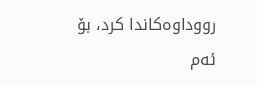رو‌وداوه‌كاندا كرد، بۆ ئه‌م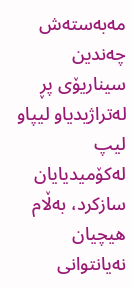مه‌به‌سته‌ش چه‌ندین سیناریۆی پڕ له‌تراژیدیاو لیپاو لیپ له‌كۆمیدیایان سازكرد، به‌ڵام هیچیان نه‌یانتوانی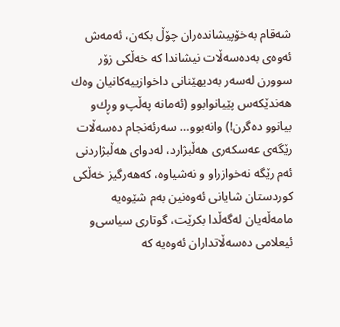شه‌قام به‌خۆپیشانده‌ران چۆڵ بكه‌ن، ئه‌مه‌ش ئه‌وه‌ی به‌ده‌سه‌ڵات نیشاندا كه‌ خه‌ڵكی زۆر سو‌ورن له‌سه‌ر به‌دیهێنانی داخوازییه‌كانیان وه‌ك هه‌ندێكه‌س پێیانوابوو (ئه‌مانه‌ په‌ڵپ‌و وڕك‌و بیانوو ده‌گرن!) وانه‌بوو… سه‌رئه‌نجام ده‌سه‌ڵات رێگه‌ی عه‌سكه‌ری هه‌ڵبژارد، له‌دوای هه‌ڵبژاردنی ئه‌م رێگه‌ نه‌خوازراو و نه‌شیاوه‌، كه‌هه‌رگیز خه‌ڵكی كوردستان شایانی ئه‌وه‌نین به‌م شێوه‌یه‌ مامه‌ڵه‌یان له‌گه‌ڵدا بكرێت، گوتاری سیاسی‌و ئیعلامی ده‌سه‌ڵاتداران ئه‌وه‌یه‌ كه‌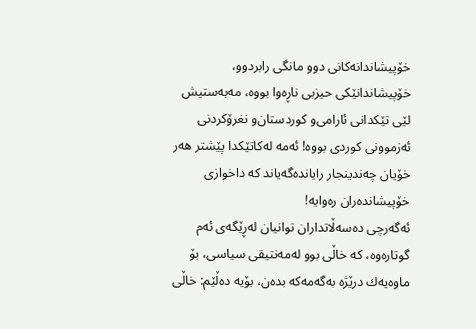خۆپیشاندانه‌كانی دوو مانگی رابردوو، خۆپیشاندانێكی حیزبی ناڕه‌وا بووه‌، مه‌به‌ستیش لێی تێكدانی ئارامی‌و كوردستان‌و نغرۆكردنی ئه‌زموونی كوردی بووه‌! ئه‌مه‌ له‌كاتێكدا پێشتر هه‌ر خۆیان چه‌ندینجار رایانده‌گه‌یاند كه‌ داخوازی خۆپیشانده‌ران ره‌وایه‌!
ئه‌گه‌رچی ده‌سه‌ڵاتداران توانیان له‌ڕێگه‌ی ئه‌م گوتاره‌وه‌، كه‌ خاڵی بوو له‌مه‌نتیقی سیاسی، بۆ ماوه‌یه‌ك درێژه‌ به‌گه‌مه‌كه‌ بده‌ن، بۆیه‌ ده‌ڵێم: خاڵی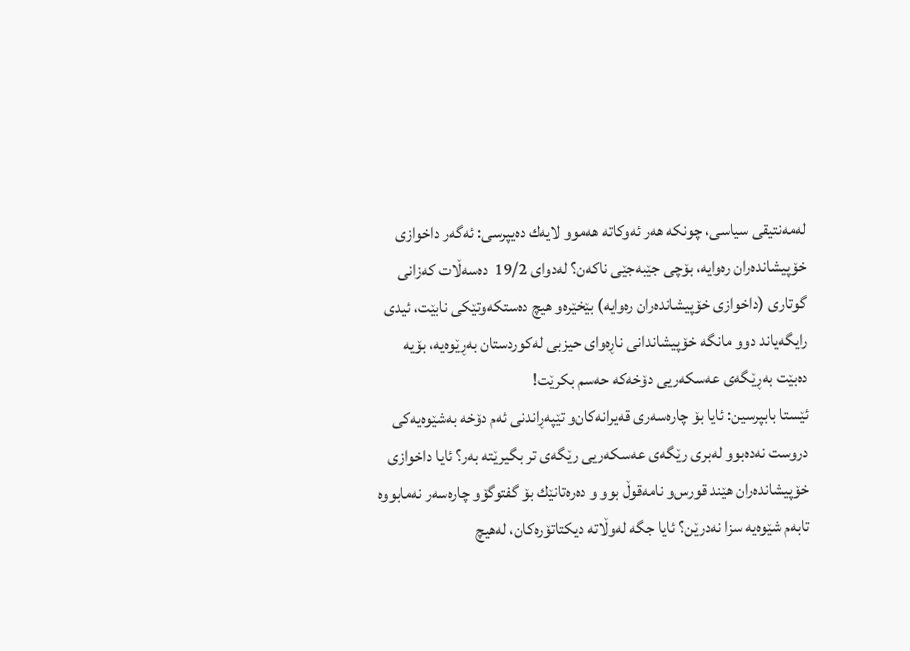له‌مه‌نتیقی سیاسی، چونكه‌ هه‌ر ئه‌وكاته‌ هه‌موو لایه‌ك ده‌یپرسی: ئه‌گه‌ر داخوازی خۆپیشانده‌ران ره‌وایه‌، بۆچی جێبه‌جێی ناكه‌ن؟ له‌دوای 19/2  ده‌سه‌ڵات كه‌زانی گوتاری (داخوازی خۆپیشانده‌ران ره‌وایه‌) بێخێره‌و هیچ ده‌ستكه‌وتێكی نابێت، ئیدی رایگه‌یاند دوو مانگه‌ خۆپیشاندانی ناڕه‌وای حیزبی له‌كوردستان به‌ڕێوه‌یه‌، بۆیه‌ ده‌بێت به‌ڕێگه‌ی عه‌سكه‌ریی دۆخه‌كه‌ حه‌سم بكرێت!
ئێستا بابپرسین: ئایا بۆ چاره‌سه‌ری قه‌یرانه‌كان‌و تێپه‌ڕاندنی ئه‌م دۆخه‌ به‌شێوه‌یه‌كی دروست نه‌ده‌بوو له‌بری رێگه‌ی عه‌سكه‌ریی رێگه‌ی تر بگیرێته‌ به‌ر؟ ئایا داخوازی خۆپیشانده‌ران هێند قورس‌و نامه‌قوڵ بوو و ده‌ره‌تانێك بۆ گفتوگۆو چاره‌سه‌ر نه‌مابووه‌ تابه‌م شێوه‌یه‌ سزا نه‌درێن؟ ئایا جگه‌ له‌وڵاته‌ دیكتاتۆره‌كان، له‌هیچ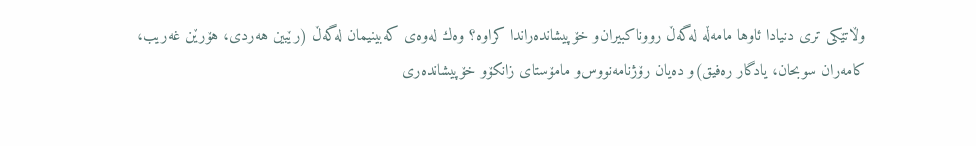وڵاتێكی تری دنیادا ئاوها مامه‌ڵه‌ له‌گه‌ڵ رووناكبیران‌و خۆپیشانده‌راندا كراوه‌؟ وه‌ك له‌وه‌ی كه‌بینیمان له‌گه‌ڵ (رێبین هه‌ردی، هۆرێن غه‌ریب، كامه‌ران سوبحان، یادگار ره‌فیق)و ده‌یان رۆژنامه‌نو‌وس‌و مامۆستای زانكۆو خۆپیشانده‌ری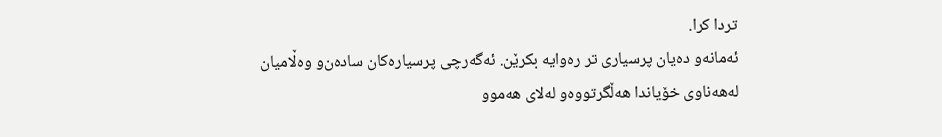تردا كرا.
ئه‌مانه‌و ده‌یان پرسیاری تر ره‌وایه‌ بكرێن. ئه‌گه‌رچی پرسیاره‌كان ساده‌ن‌و وه‌ڵامیان له‌هه‌ناوی خۆیاندا هه‌ڵگرتووه‌و له‌لای هه‌موو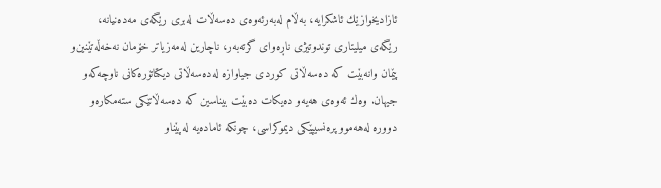ئازادیخوازێك ئاشكرایه‌، به‌ڵام له‌به‌رئه‌وه‌ی ده‌سه‌ڵات له‌بری رێگه‌ی مه‌ده‌نیانه‌، رێگه‌ی میلیتاری توندوتیژی ناڕه‌وای گرته‌به‌ر، ناچارین له‌مه‌زیاتر خۆمان نه‌خه‌ڵه‌تێنین‌و پێمان وانه‌بێت كه‌ ده‌سه‌ڵاتی كوردی جیاوازه‌ له‌ده‌سه‌ڵاتی دیكتاتۆره‌كانی ناوچه‌كه‌و جیهان. وه‌ك ئه‌وه‌ی هه‌یه‌و ده‌یكات ده‌بێت بیناسین كه‌ ده‌سه‌ڵاتێكی سته‌مكاره‌و دووره‌ له‌هه‌موو پره‌نسیپێكی دیموكراسی، چونكه‌ ئاماده‌یه‌ له‌پێناو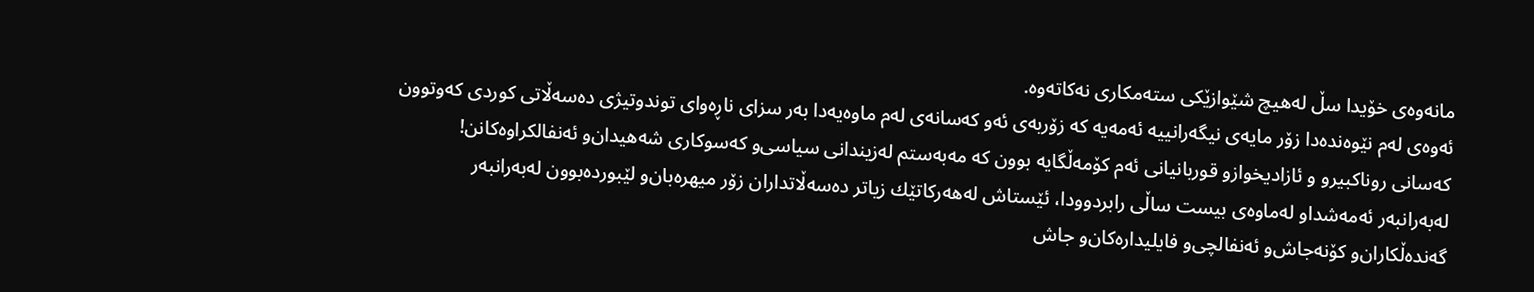مانه‌وه‌ی خۆیدا سڵ له‌هیچ شێوازێكی سته‌مكاری نه‌كاته‌وه‌.
ئه‌وه‌ی له‌م نێوه‌نده‌دا زۆر مایه‌ی نیگه‌رانییه‌ ئه‌مه‌یه‌ كه‌ زۆربه‌ی ئه‌و كه‌سانه‌ی له‌م ماوه‌یه‌دا به‌ر سزای ناڕه‌وای توندوتیژی ده‌سه‌ڵاتی كوردی كه‌وتوون كه‌سانی روناكبیرو و ئازادیخوازو قوربانیانی ئه‌م كۆمه‌ڵگایه‌ بوون كه‌ مه‌به‌ستم له‌زیندانی سیاسی‌و كه‌سوكاری شه‌هیدان‌و ئه‌نفالكراوه‌كانن!
له‌به‌رانبه‌ر ئه‌مه‌شداو له‌ماوه‌ی بیست ساڵی رابردوودا، ئێستاش له‌هه‌ركاتێك زیاتر ده‌سه‌ڵاتداران زۆر میهره‌بان‌و لێبورده‌بوون له‌به‌رانبه‌ر گه‌نده‌ڵكاران‌و كۆنه‌جاش‌و ئه‌نفالچی‌و فایلیداره‌كان‌و جاش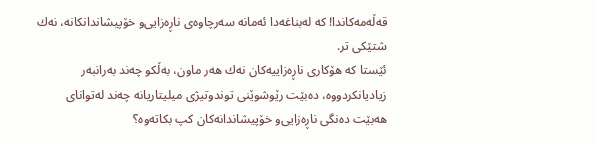قه‌ڵه‌مه‌كاندا! كه‌ له‌بناغه‌دا ئه‌مانه‌ سه‌رچاوه‌ی ناڕه‌زایی‌و خۆپیشاندانكانه‌، نه‌ك شتێكی تر.
ئێستا كه‌ هۆكاری ناڕه‌زاییه‌كان نه‌ك هه‌ر ماون، به‌ڵكو چه‌ند به‌رانبه‌ر زیادیانكردووه‌، ده‌بێت رێوشوێنی توندوتیژی میلیتاریانه‌ چه‌ند له‌توانای هه‌بێت ده‌نگی ناڕه‌زایی‌و خۆپیشاندانه‌كان كپ بكاته‌وه‌؟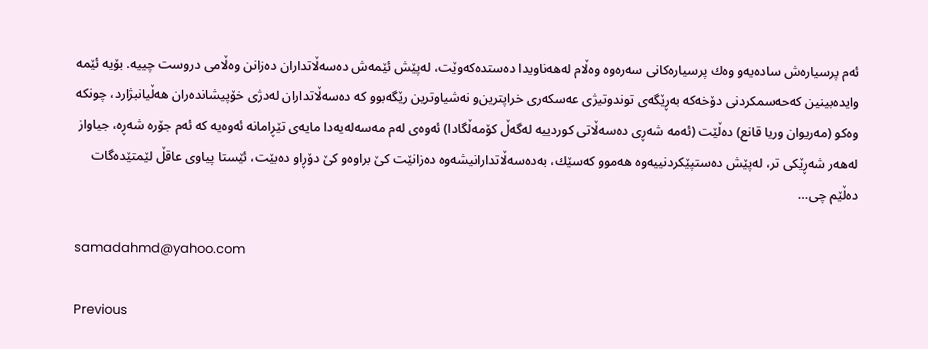ئه‌م پرسیاره‌ش ساده‌یه‌و وه‌ك پرسیاره‌كانی سه‌ره‌وه‌ وه‌ڵام له‌هه‌ناویدا ده‌ستده‌كه‌وێت، له‌پێش ئێمه‌ش ده‌سه‌ڵاتداران ده‌زانن وه‌ڵامی دروست چییه‌. بۆیه‌ ئێمه‌ وایده‌بینین كه‌حه‌سمكردنی دۆخه‌كه‌ به‌ڕێگه‌ی توندوتیژی عه‌سكه‌ری خراپترین‌و نه‌شیاوترین رێگه‌بوو كه‌ ده‌سه‌ڵاتداران له‌دژی خۆپیشانده‌ران هه‌ڵیانبژارد، چونكه‌ وه‌كو (مه‌ریوان وریا قانع) ده‌ڵێت (ئه‌مه‌ شه‌ڕی ده‌سه‌ڵاتی كوردییه‌ له‌گه‌ڵ كۆمه‌ڵگادا) ئه‌وه‌ی له‌م مه‌سه‌له‌یه‌دا مایه‌ی تێڕامانه‌ ئه‌وه‌یه‌ كه‌ ئه‌م جۆره‌ شه‌ڕه‌، جیاواز له‌هه‌ر شه‌ڕێكی تر، له‌پێش ده‌ستپێكردنییه‌وه‌ هه‌موو كه‌سێك، به‌ده‌سه‌ڵاتدارانیشه‌وه‌ ده‌زانێت كێ‌ براوه‌و كێ‌ دۆڕاو ده‌بێت، ئێستا پیاوی عاقڵ لێمتێده‌گات ده‌ڵێم چی…

samadahmd@yahoo.com

Previous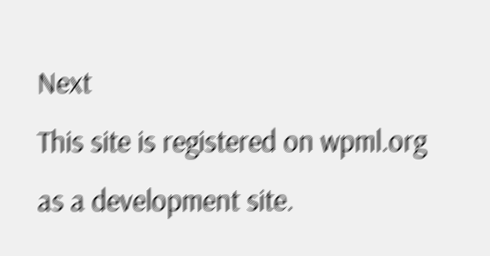Next
This site is registered on wpml.org as a development site.